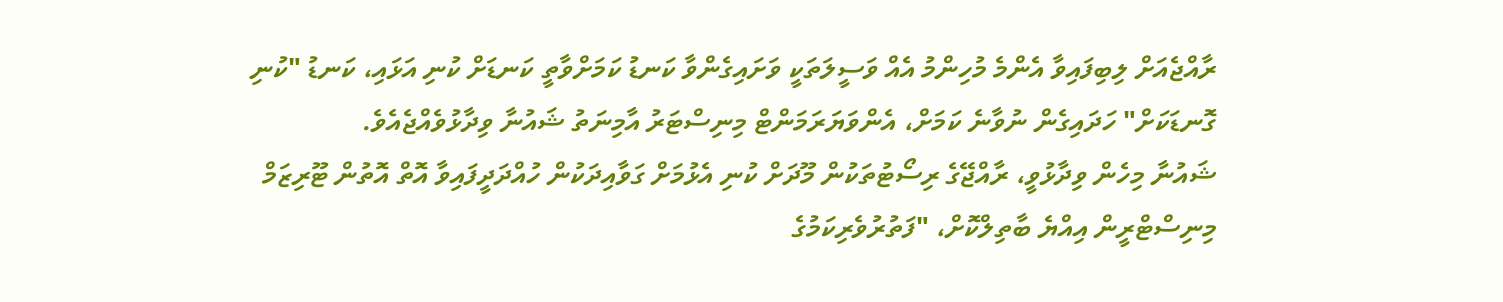ރާއްޖެއަށް ލިބިފައިވާ އެންމެ މުހިންމު އެއް ވަސީލަތަކީ ވަށައިގެންވާ ކަނޑު ކަމަށްވާތީ ކަނޑަށް ކުނި އަޅައި، ކަނޑު "ކުނި ގޮނޑަކަށް" ހަދައިގެން ނުވާނެ ކަމަށް، އެންވަޔަރަމަންޓް މިނިސްޓަރު އާމިނަތު ޝައުނާ ވިދާޅުވެއްޖެއެވެ.
ޝައުނާ މިހެން ވިދާޅުވީ، ރާއްޖޭގެ ރިސޯޓުތަކުން މޫދަށް ކުނި އެޅުމަށް ގަވާއިދަކުން ހުއްދަދީފައިވާ އޮތް އޮތުން ޓޫރިޒަމް މިނިސްޓްރީން އިއްޔެ ބާތިލްކޮށް، "ފަތުރުވެރިކަމުގެ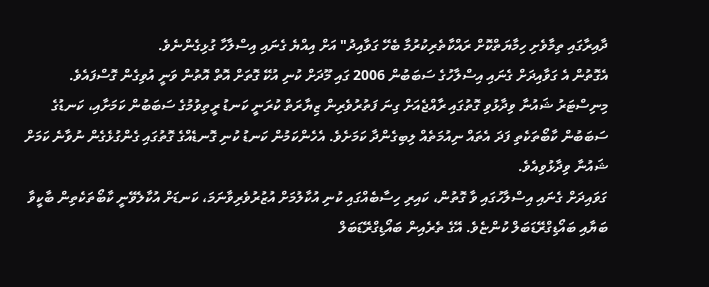ދާއިރާގައި ތިމާވެށި ހިމާޔަތްކޮށް ރައްކާތެރިކުރުމާ ބެހޭ ގަވާއިދު" އަށް އިއްޔެ ގެނައި އިސްލާހާ ގުޅިގެންނެވެ.
އެގޮތުން އެ ގަވާއިދަށް ގެނައި އިސްލާހުގެ ސަބަބުން 2006 ގައި މޫދަށް ކުނި އުކޭ ގޮތަށް އޮތް އޮތުން ވަނީ އުވިގެން ގޮސްފައެވެ.
މިނިސްޓަރު ޝައުނާ ވިދާޅުވި ގޮތުގައި ރާއްޖެއަށް ގިނަ ފަތުރުވެރިން ޒިޔާރަތް ކުރަނީ ކަނޑު ރީތިވުމުގެ ސަބަބުން ކަމަށާއި، ކަނޑުގެ ސަބަބުން ކާބޯތަކެތި ފަދަ އެތައް ނިއުމަތެއް ލިބިގެންދާ ކަމަށެވެ. އެހެންކަމުން ކަނޑު ކުނި ގޮނޑެއްގެ ގޮތުގައި ގެންގުޅެގެން ނުވާނެ ކަމަށް ޝައުނާ ވިދާޅުވިއެވެ.
ގަވައިދަށް ގެނައި އިސްލާހުގައި ވާ ގޮތުން، ކައިރި ހިސާބެއްގައި ކުނި އުކާލުމަށް އުޒުރުވެރިވާނަމަ، ކަނޑަށް އުކާލެވޭނީ ކާބޯތަކެތިން ބާކީވާ ބަޔާއި ބައޯޑިގްރޭޑަބަލް ކުންޏެވެ. އޭގެ ތެރެއިން ބައޯޑިގްރޭޑަބަލް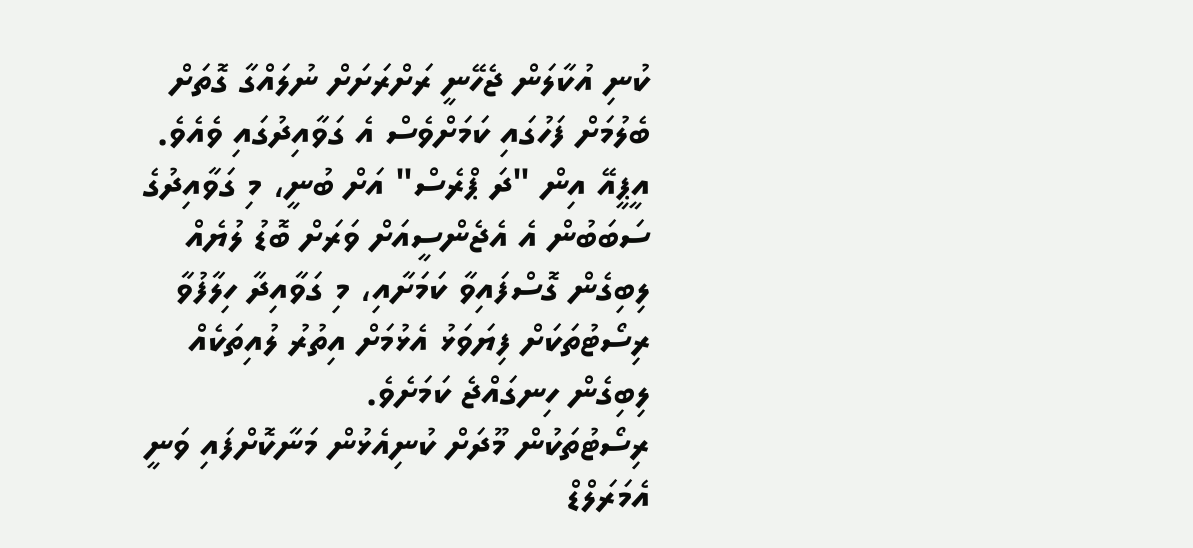ކުނި އުކާލަން ޖެހޭނީ ރަށްރަށަށް ނުލައްގާ ގޮތަށް ބެލުމަށް ފަހުގައި ކަމަށްވެސް އެ ގަވާއިދުގައި ވެއެވެ.
އީޕީއޭ އިން "ދަ ޕްރެސް" އަށް ބުނީ، މި ގަވާއިދުގެ ސަބަބުން އެ އެޖެންސީއަށް ވަރަށް ބޮޑު ލުޔެއް ލިބިގެން ގޮސްފައިވާ ކަމަށާއި، މި ގަވާއިދާ ހިލާފުވާ ރިސޯޓުތަކަށް ފިޔަވަޅު އެޅުމަށް އިތުރު ލުއިތަކެއް ލިބިގެން ހިނގައްޖެ ކަމަށެވެ.
ރިސޯޓުތަކުން މޫދަށް ކުނިއެޅުން މަނާކޮށްފައި ވަނީ އެމަރަލްޑް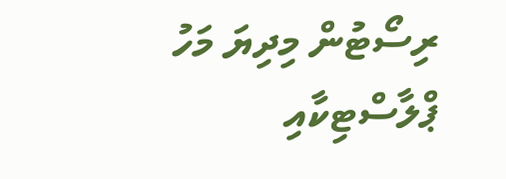ރިސޯޓުން މިދިޔަ މަހު ޕްލާސްޓިކާއި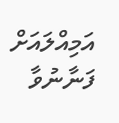އަމިއްލައަށް ފަނާނުވާ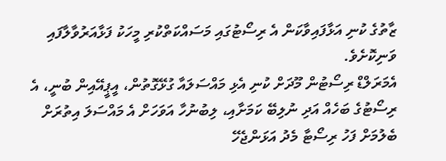ޒާތުގެ ކުނި އަޅާފައިވާކަން އެ ރިސޯޓުގައި މަސައްކަތްކުރި މީހަކު ފަޅާއަރުވާލާފައި ވަނިކޮށެވެ.
އެމަރަލްޑް ރިސޯޓުން މޫދަށް ކުނި އެޅި މައްސަލައާ ގުޅޭގޮތުން، އީޕީއޭއިން ބުނީ، އެ ރިސޯޓުގެ ބަހެއް އަދި ނުލިބޭ ކަމަށާއި، ލިބުނުހާ އަވަހަށް އެ މައްސަލަ އިތުރަށް ބެލުމަށް ފަހު ރިސޯޓާ މެދު އަޅަންޖެހޭ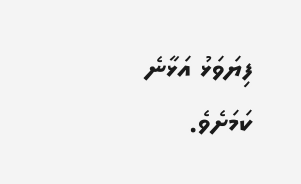ފިޔަވަޅު އަޅާނެ ކަމަށެވެ.